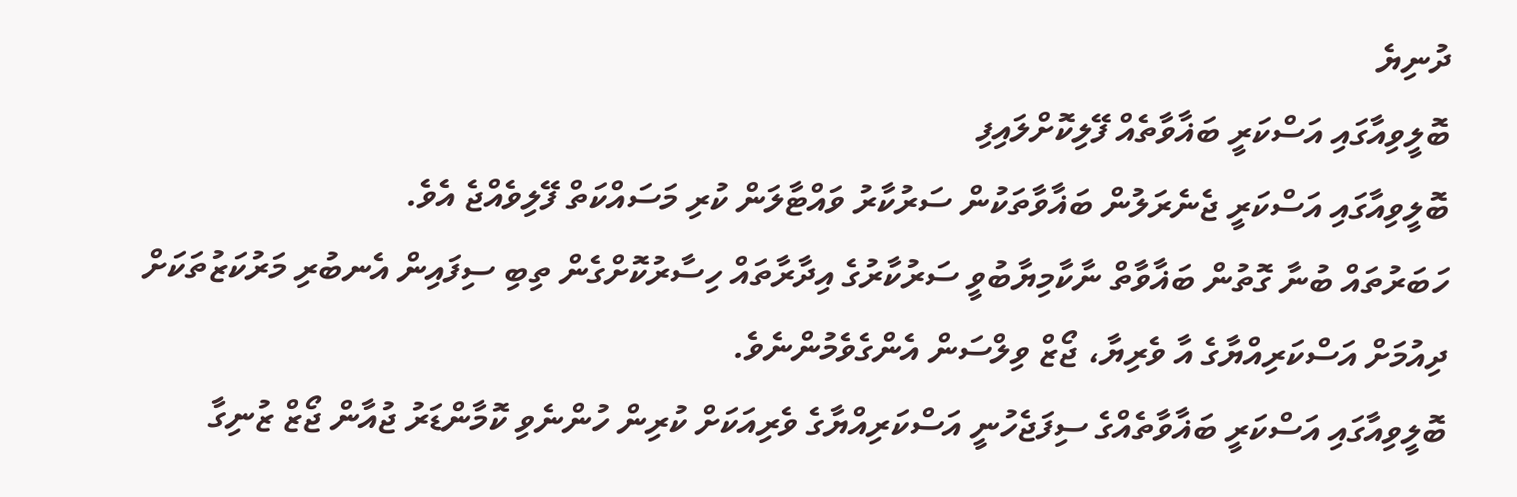ދުނިޔެ
ބޮލީވިއާގައި އަސްކަރީ ބަޣާވާތެއް ފޭލިކޮށްލައިފި
ބޮލީވިއާގައި އަސްކަރީ ޖެނެރަލުން ބަޣާވާތަކުން ސަރުކާރު ވައްޓާލަން ކުރި މަސައްކަތް ފޭލިވެއްޖެ އެވެ.
ހަބަރުތައް ބުނާ ގޮތުން ބަޣާވާތް ނާކާމިޔާބުވީ ސަރުކާރުގެ އިދާރާތައް ހިސާރުކޮށްގެން ތިބި ސިފައިން އެނބުރި މަރުކަޒުތަކަށް ދިއުމަށް އަސްކަރިއްޔާގެ އާ ވެރިޔާ، ޖޯޒް ވިލްސަން އެންގެވެމުންނެވެ.
ބޮލީވިއާގައި އަސްކަރީ ބަޣާވާތެއްގެ ސިފަޖެހުނީ އަސްކަރިއްޔާގެ ވެރިއަކަށް ކުރިން ހުންނެވި ކޮމާންޑަރު ޖުއާން ޖޯޒް ޒުނިގާ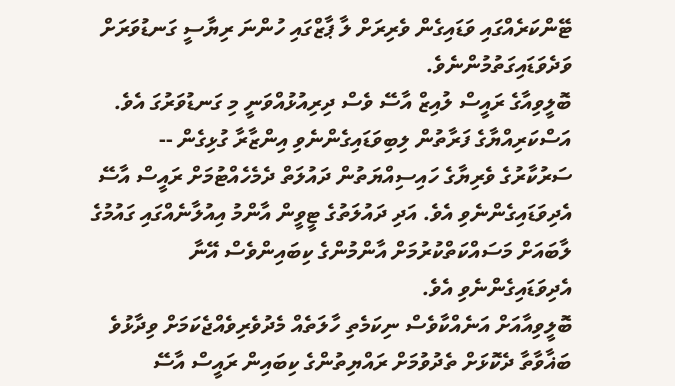ޓޭންކަރެއްގައި ވަޑައިގެން ވެރިރަށް ލާ ޕާޒްގައި ހުންނަ ރިޔާސީ ގަނޑުވަރަށް ވަދެވަޑައިގަތުމުންނެވެ.
ބޮލީވިއާގެ ރައީސް ލުއިޒް އާސޭ ވެސް ދިރިއުޅުއްވަނީ މި ގަނޑުވަރުގަ އެވެ.
އަސްކަރިއްޔާގެ ފަރާތުން ލިބިވަޑައިގެންނެވި އިންޒާރާ ގުޅިގެން -- ސަރުކާރުގެ ވެރިޔާގެ ހައިސިއްޔަތުން ދައުލަތް ދެމެހެއްޓުމަށް ރައީސް އާސޭ އެދިވަޑައިގެންނެވި އެވެ. އަދި ދައުލަތުގެ ޓީވީން އާންމު އިއުލާނެއްގައި ގައުމުގެ ލާބައަށް މަސައްކަތްކުރުމަށް އާންމުންގެ ކިބައިންވެސް އޭނާ އެދިވަޑައިގެންނެވި އެވެ.
ބޮލީވިއާއަށް އަނެއްކާވެސް ނިކަމެތި ހާލަތެއް މެދުވެރިވެއްޖެކަމަށް ވިދާޅުވެ ބަޣާވާތާ ދެކޮޅަށް ތެދުވުމަށް ރައްޔިތުންގެ ކިބައިން ރައީސް އާސޭ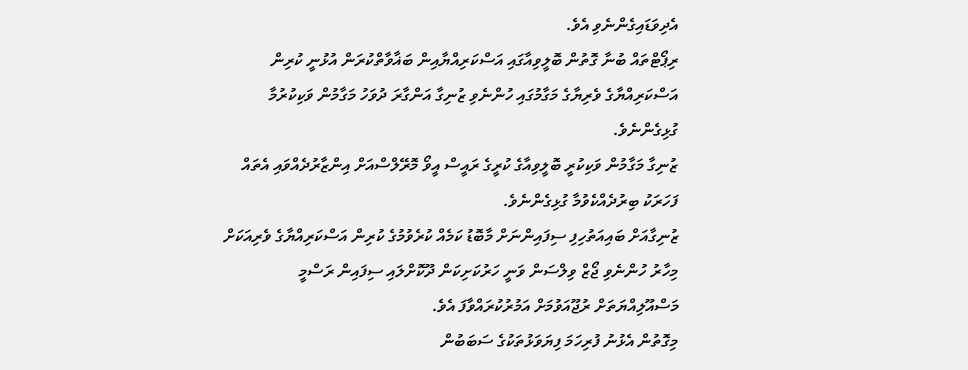އެދިވަޑައިގެންނެވި އެވެ.
ރިޕޯޓްތައް ބުނާ ގޮތުން ބޮލީވިއާގައި އަސްކަރިއްޔާއިން ބަޣާވާތްކުރަން އުޅުނީ ކުރިން އަސްކަރިއްޔާގެ ވެރިޔާގެ މަގާމުގައި ހުންނެވި ޒުނިގާ އަންގާރަ ދުވަހު މަގާމުން ވަކިކުރުމާ ގުޅިގެންނެވެ.
ޒުނިގާ މަގާމުން ވަކިކުރީ ބޮލީވިއާގެ ކުރީގެ ރައީސް އީވޯ މޮރޭލްސްއަށް އިންޒާރުދެއްވައި އެތައް ފަހަރަކު ބިރުދެއްކެވުމާ ގުޅިގެންނެވެ.
ޒުނިގާއަށް ބައިއަތުހިފި ސިފައިންނަށް މާބޮޑު ކަމެއް ކުރެވުމުގެ ކުރިން އަސްކަރިއްޔާގެ ވެރިއަކަށް މިހާރު ހުންނެވި ޖޯޒް ވިލްސަން ވަނީ ހަރުކަށިކަން ދޫކޮށްލައި ސިފައިން ރަސްމީ މަސްއޫލިއްޔަތަށް ރުޖޫއަވުމަށް އަމުރުކުރައްވާފަ އެވެ.
މިގޮތުން އެޅުނު ފުރިހަމަ ފިޔަވަޅުތަކުގެ ސަބަބުން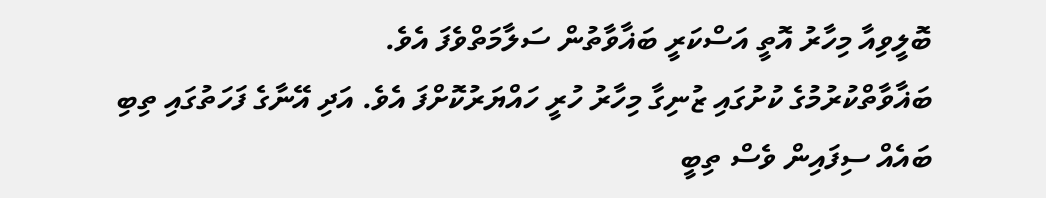ބޮލީވިއާ މިހާރު އޮތީ އަސްކަރީ ބަޣާވާތުން ސަލާމަތްވެފަ އެވެ.
ބަޣާވާތްކުރުމުގެ ކުށުގައި ޒުނިގާ މިހާރު ހުރީ ހައްޔަރުކޮށްފަ އެވެ. އަދި އޭނާގެ ފަހަތުގައި ތިބި ބައެއް ސިފައިން ވެސް ތިބީ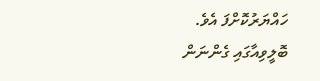ހައްޔަރުކޮށްފަ އެވެ.
ބޮލީވިއާގައި ގެންނަން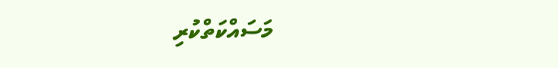މަސައްކަތްކުރި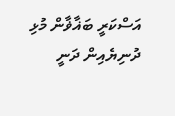އަސްކަރީ ބަޣާޥާން މުޅި ދުނިޔެއިން ދަނީ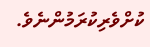ކުށްވެރިކުރަމުންނެވެ.